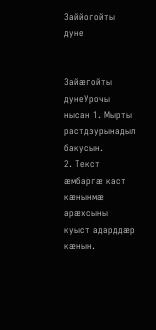Заййогойты дуне


Зайæгойты дунеУрочы нысан 1. Мырты растдзурынадыл бакусын.
2. Текст æмбаргæ каст кæнынмæ арæхсыны куыст адарддæр кæнын.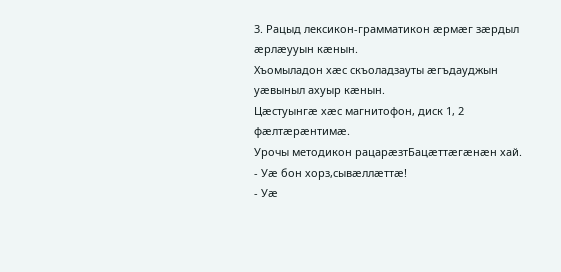3. Рацыд лексикон-грамматикон æрмæг зæрдыл æрлæууын кæнын.
Хъомыладон хæс скъоладзауты æгъдауджын уæвыныл ахуыр кæнын.
Цæстуынгæ хæс магнитофон, диск 1, 2 фæлтæрæнтимæ.
Урочы методикон рацарæзтБацæттæгæнæн хай.
- Уæ бон хорз,сывæллæттæ!
- Уæ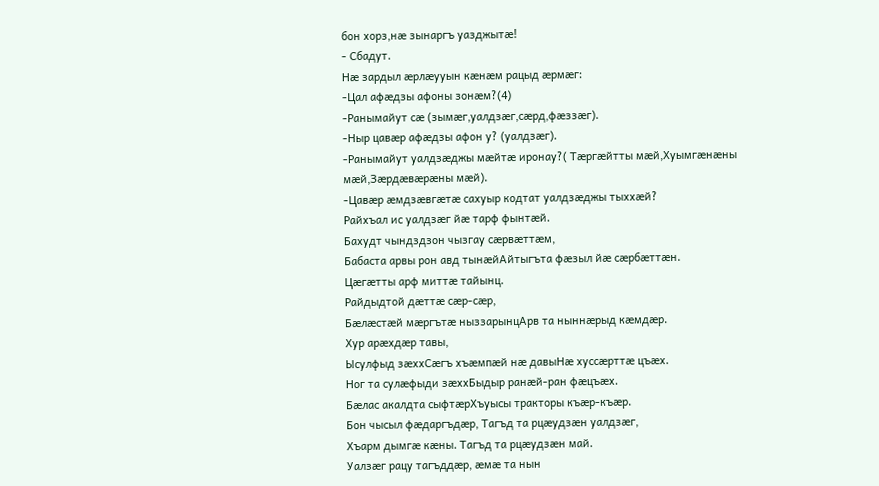бон хорз,нæ зынаргъ уазджытæ!
- Сбадут.
Нæ зардыл æрлæууын кæнæм рацыд æрмæг:
-Цал афæдзы афоны зонæм?(4)
-Ранымайут сæ (зымæг,уалдзæг,сæрд,фæззæг).
-Ныр цавæр афæдзы афон у? (уалдзæг).
-Ранымайут уалдзæджы мæйтæ иронау?( Тæргæйтты мæй,Хуымгæнæны мæй,Зæрдæвæрæны мæй).
-Цавæр æмдзæвгæтæ сахуыр кодтат уалдзæджы тыххæй?
Райхъал ис уалдзæг йæ тарф фынтæй.
Бахудт чындздзон чызгау сæрвæттæм,
Бабаста арвы рон авд тынæйАйтыгъта фæзыл йæ сæрбæттæн.
Цæгæтты арф миттæ тайынц.
Райдыдтой дæттæ сæр-сæр,
Бæлæстæй мæргътæ ныззарынцАрв та ныннæрыд кæмдæр.
Хур арæхдæр тавы,
Ысулфыд зæххСæгъ хъæмпæй нæ давыНæ хуссæрттæ цъæх.
Ног та сулæфыди зæххБыдыр ранæй-ран фæцъæх.
Бæлас акалдта сыфтæрХъуысы тракторы къæр-къæр.
Бон чысыл фæдаргъдæр, Тагъд та рцæудзæн уалдзæг,
Хъарм дымгæ кæны. Тагъд та рцæудзæн май.
Уалзæг рацу тагъддæр, æмæ та нын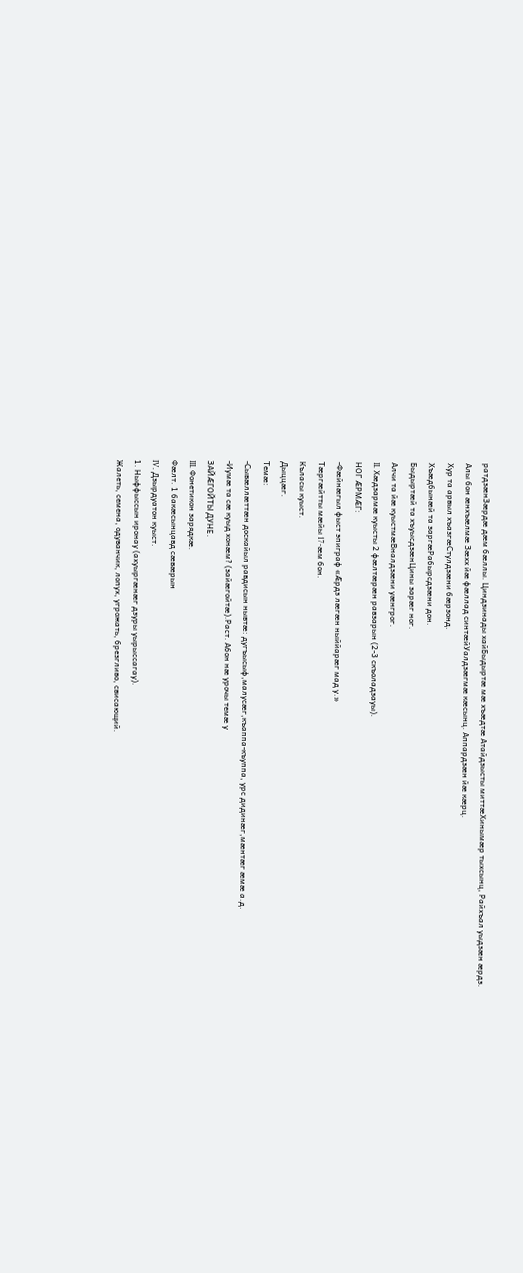ратдзæнЗæрдæ дæм бæллы. Циндзинады хайБыдыртæ мæ хъæдтæ Атайдзысты миттæХинымæр тыхсынц, Райхъал уыдзæн æрдз.
Алы бон æнхъæлмæ Зæхх йæ фæллад синтæйУалдзæгмæ кæсынц. Аппардзæн йæ кæрц.
Хур та арвыл хъазгæСтулдзæни бæрзонд.
Хъæдбынæй та заргæРабырсдзæни дон.
Быдыртæй та хъуысдзæнЦины зарæг ног.
Алчи та йæ куыстмæВналдзæни уæнгрог.
II. Хæдзармæ куысты 2 фæлтæрæн равзарын (2-3 скъоладзауы).
НОГ ӔРМӔГ:
-Фæйнæгыл фыст эпиграф «Ӕрдз лӕгӕн ныййарæг мад у.»
Тæргæйтты мæйы 17-æм бон.
Къласы куыст.
Дыццæг.
Темæ:
-Сывæллæттæн доскайыл равдисын нывтæ: дугъысыф,малусæг,къаппа-къуппа, урс дидинæг,мæнтæг æмæ а.д.
-Иумæ та сæ куыд хонæм? (зайæгойтæ).Раст. Абон нæ урочы темæ у
ЗАЙӔГОЙТЫ ДУНЕ.
III. Фонетикон зарядкæ.
Фæлт. 1 бакæсынцавд сæвæрын
IV. Дзырдуатон куыст.
1. Ныффыссын иронау (ахуыргæнæг дзуры уырыссагау).
Жалеть, семена, одуванчик, лопух, угрожать, брезгливо, свисающий.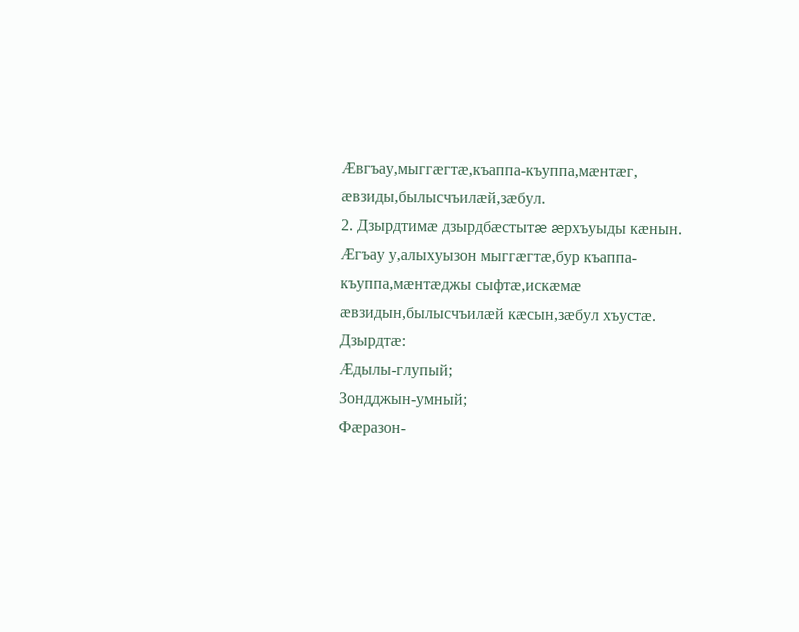Ӕвгъау,мыггæгтæ,къаппа-къуппа,мæнтæг, æвзиды,былысчъилæй,зæбул.
2. Дзырдтимæ дзырдбæстытæ æрхъуыды кæнын.
Ӕгъау у,алыхуызон мыггæгтæ,бур къаппа-къуппа,мæнтæджы сыфтæ,искæмæ æвзидын,былысчъилæй кæсын,зæбул хъустæ.
Дзырдтæ:
Ӕдылы-глупый;
Зондджын-умный;
Фæразон-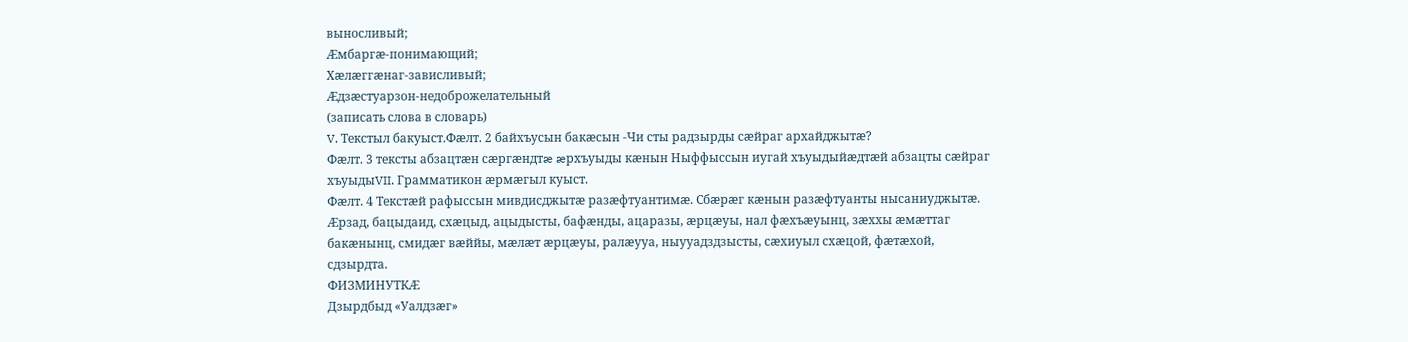выносливый;
Ӕмбаргæ-понимающий;
Хæлæггæнаг-зависливый;
Ӕдзæстуарзон-недоброжелательный
(записать слова в словарь)
V. Текстыл бакуыст.Фæлт. 2 байхъусын бакæсын -Чи сты радзырды сæйраг архайджытæ?
Фæлт. 3 тексты абзацтæн сæргæндтæ æрхъуыды кæнын Ныффыссын иугай хъуыдыйæдтæй абзацты сæйраг хъуыдыVII. Грамматикон æрмæгыл куыст.
Фæлт. 4 Текстæй рафыссын мивдисджытæ разæфтуантимæ. Сбæрæг кæнын разæфтуанты нысаниуджытæ.
Æрзад, бацыдаид, схæцыд, ацыдысты, бафæнды, ацаразы, æрцæуы, нал фæхъæуынц, зæххы æмæттаг бакæнынц, смидæг вæййы, мæлæт æрцæуы, ралæууа, ныууадздзысты, сæхиуыл схæцой, фæтæхой, сдзырдта.
ФИЗМИНУТКӔ
Дзырдбыд «Уалдзæг»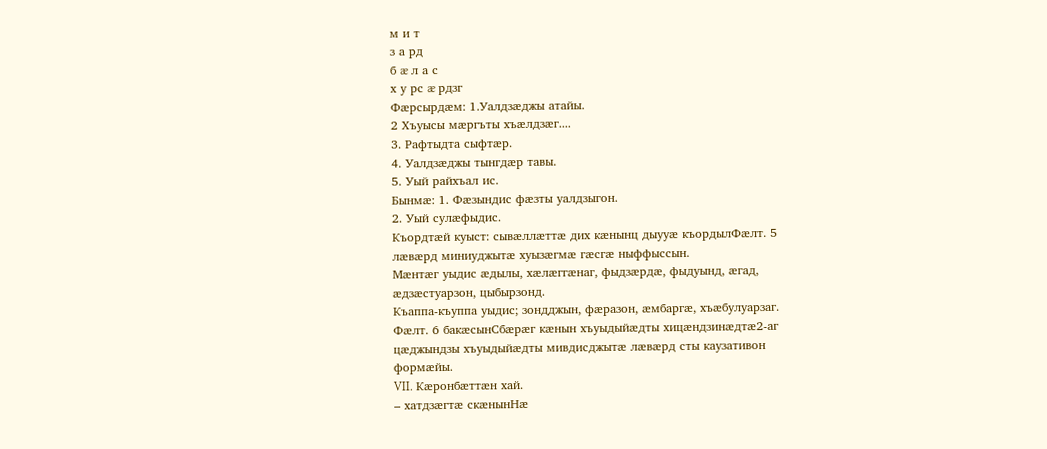м и т
з а рд
б æ л а с
х у рс æ рдзг
Фæрсырдæм: 1.Уалдзӕджы атайы.
2 Хъуысы мæргъты хъæлдзæг....
3. Рафтыдта сыфтæр.
4. Уалдзæджы тынгдæр тавы.
5. Уый райхъал ис.
Бынмæ: 1. Фæзындис фæзты уалдзыгон.
2. Уый сулæфыдис.
Къордтæй куыст: сывæллæттæ дих кæнынц дыууæ къордылФæлт. 5 лæвæрд миниуджытæ хуызæгмæ гæсгæ ныффыссын.
Мæнтæг уыдис æдылы, хæлæггæнаг, фыдзæрдæ, фыдуынд, æгад, æдзæстуарзон, цыбырзонд.
Къаппа-къуппа уыдис; зондджын, фæразон, æмбаргæ, хъæбулуарзаг.
Фæлт. 6 бакæсынСбæрæг кæнын хъуыдыйæдты хицæндзинæдтæ2-аг цæджындзы хъуыдыйæдты мивдисджытæ лæвæрд сты каузативон формæйы.
VII. Кæронбæттæн хай.
– хатдзæгтæ скæнынНæ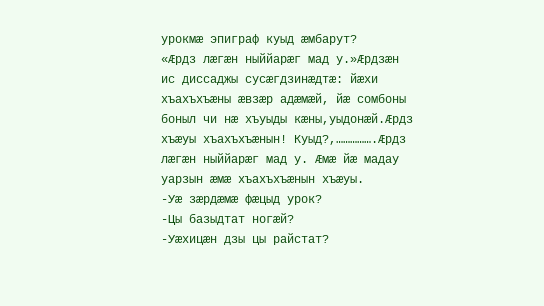урокмæ эпиграф куыд æмбарут?
«Ӕрдз лæгæн ныййарæг мад у.»Ӕрдзæн ис диссаджы сусæгдзинæдтæ: йæхи хъахъхъæны æвзæр адæмæй, йæ сомбоны боныл чи нæ хъуыды кæны,уыдонæй.Ӕрдз хъæуы хъахъхъæнын! Куыд?,…………….Ӕрдз лæгæн ныййарæг мад у. Ӕмæ йæ мадау уарзын æмæ хъахъхъæнын хъæуы.
-Уæ зæрдæмæ фæцыд урок?
-Цы базыдтат ногæй?
-Уæхицæн дзы цы райстат?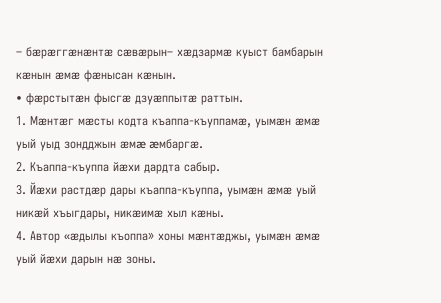– бæрæггæнæнтæ сæвæрын– хæдзармæ куыст бамбарын кæнын æмæ фæнысан кæнын.
• фæрстытæн фысгæ дзуæппытæ раттын.
1. Мæнтæг мæсты кодта къаппа-къуппамæ, уымæн æмæ уый уыд зондджын æмæ æмбаргæ.
2. Къаппа-къуппа йæхи дардта сабыр.
3. Йæхи растдæр дары къаппа-къуппа, уымæн æмæ уый никæй хъыгдары, никæимæ хыл кæны.
4. Автор «æдылы къоппа» хоны мæнтæджы, уымæн æмæ уый йæхи дарын нæ зоны.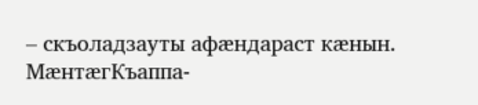– скъоладзауты афæндараст кæнын.
МæнтæгКъаппа-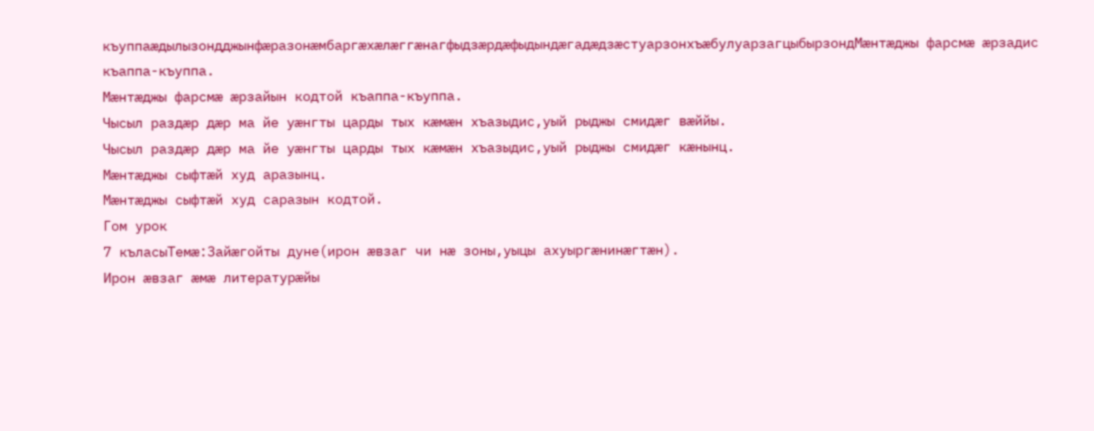къуппаæдылызондджынфæразонæмбаргæхæлæггæнагфыдзæрдæфыдындæгадæдзæстуарзонхъæбулуарзагцыбырзондМæнтæджы фарсмæ æрзадис къаппа-къуппа.
Мæнтæджы фарсмæ æрзайын кодтой къаппа-къуппа.
Чысыл раздæр дæр ма йе уæнгты царды тых кæмæн хъазыдис,уый рыджы смидæг вæййы.
Чысыл раздæр дæр ма йе уæнгты царды тых кæмæн хъазыдис,уый рыджы смидæг кæнынц.
Мæнтæджы сыфтæй худ аразынц.
Мæнтæджы сыфтæй худ саразын кодтой.
Гом урок
7 къласыТемӕ:Зайӕгойты дуне(ирон ӕвзаг чи нӕ зоны,уыцы ахуыргӕнинӕгтӕн).
Ирон ӕвзаг ӕмӕ литературӕйы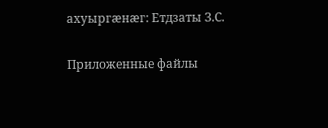ахуыргӕнӕг: Етдзаты З.С.

Приложенные файлы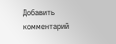Добавить комментарий